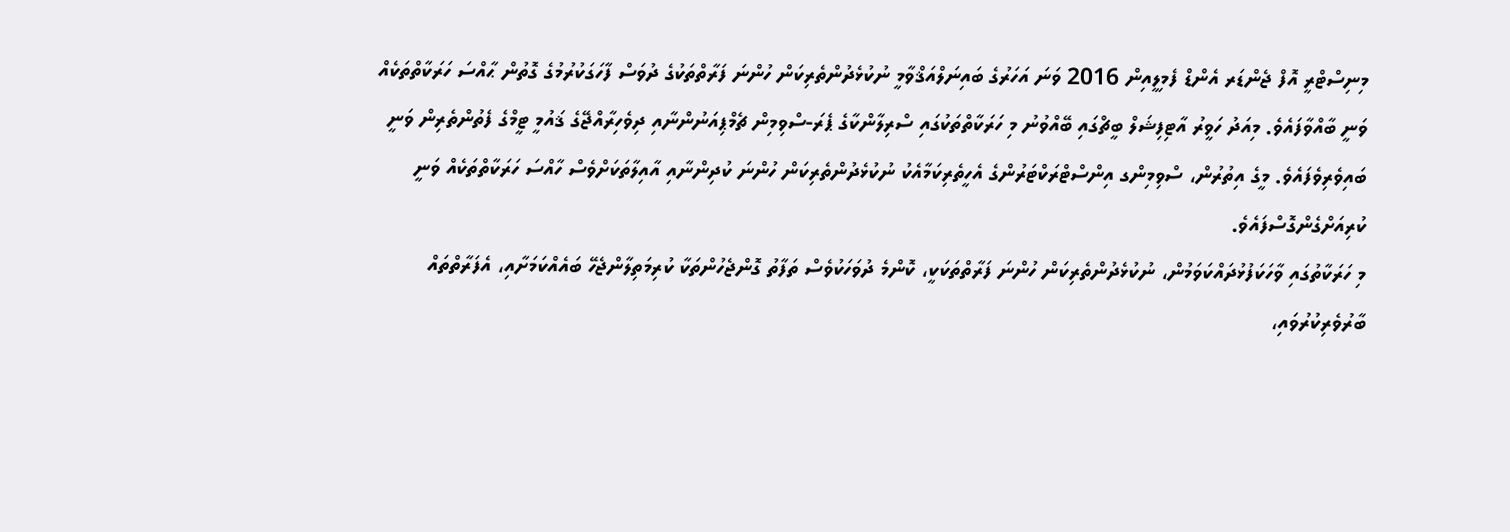މިނިސްޓްރީ އޮފް ޖެންޑަރ އެންޑް ފެމިލީއިން 2016 ވަނަ އަހަރުގެ ބައިނަލްއަޤްވާމީ ނުކުޅެދުންތެރިކަން ހުންނަ ފަރާތްތަކުގެ ދުވަސް ފާހަގަކުރުމުގެ ގޮތުން ޙާއްސަ ހަރަކާތްތަކެއް ވަނީ ބާއްވާފައެވެ. މިއަދު ހަވީރު އާޓިފިޝަލް ބީޗްގައި ބޭއްވުނު މި ހަރަކާތްތަކުގައި ސްރިލާންކާގެ ޕެރަ-ސްވިމިން ޗެމްޕިއަނުންނާއި ދިވެހިރާއްޖޭގެ ޤައުމީ ޓީމްގެ ފެތުންތެރިން ވަނީ ބައިވެރިވެފައެވެ. މީގެ އިތުރުން، ސްވިމިންގ އިންސްޓްރަކްޓަރުންގެ އެހީތެރިކަމާއެކު ނުކުޅެދުންތެރިކަން ހުންނަ ކުދިންނާއި އާއިލާތަކަށްވެސް ހާއްސަ ހަރަކާތްތަކެއް ވަނީ ކުރިއަށްގެންގޮސްފައެވެ.
މި ހަރަކާތުގައި ވާހަކަފުޅުދައްކަވަމުން، ނުކުޅެދުންތެރިކަން ހުންނަ ފަރާތްތަކަކީ، ކޮންމެ ދުވަހަކުވެސް ތަފާތު ގޮންޖެހުންތަކާ ކުރިމަތިލާންޖެހޭ ބައެއްކަމަށާއި، އެފަރާތްތައް ބާރުވެރިކުރުވައި،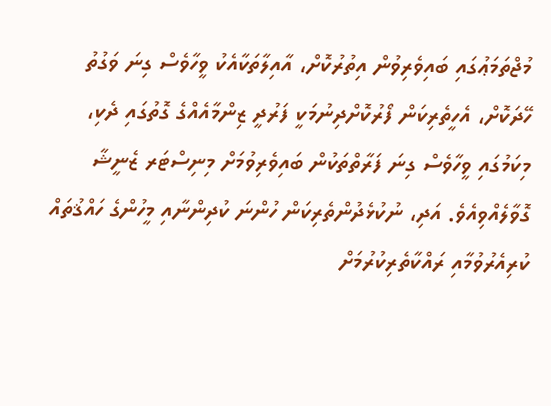މުޖްތަމަޢުގައި ބައިވެރިވުން އިތުރުކޮށް، އާއިލާތަކާއެކު ވީހާވެސް ގިނަ ވަގުތު ހޭދަކޮށް، އެހީތެރިކަން ފޯރުކޮށްދިނުމަކީ ފަރުދީ ޒިންމާއެއްގެ ގޮތުގައި ދެކި، މިކަމުގައި ވީހާވެސް ގިނަ ފަރާތްތަކުން ބައިވެރިވުމަށް މިނިސްޓަރ ޒެނީޝާ ގޮވާލެއްވިއެވެ. އަދި، ނުކުޅެދުންތެރިކަން ހުންނަ ކުދިންނާއި މީހުންގެ ހައްޤުތައް ކުރިއެރުވުމާއި ރައްކާތެރިކުރުމަށް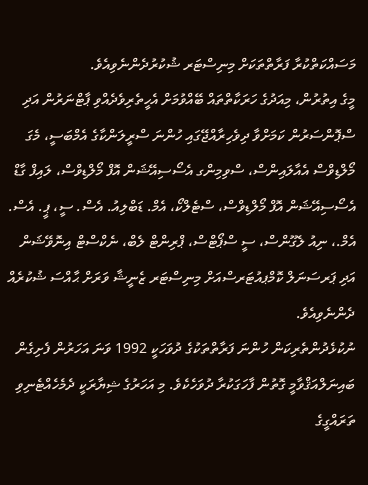މަސައްކަތްކުރާ ފަރާތްތަކަށް މިނިސްޓަރ ޝުކުރުދެންނެވިއެވެ.
މީގެ އިތުރުން، މިއަދުގެ ހަރަކާތްތައް ބޭއްވުމަށް އެހީތެރިވެދެއްވި ޕާޓްނަރުން އަދި ސްޕޮންސަރުން ކަމަށްވާ ދިވެހިރާއްޖޭގައި ހުންނަ ސްރީލަންކާގެ އެމްބަސީ، މެގަ މޯލްޑިވްސް އެއާލައިންސް، ސްވިމިންގ އެސޯސިއޭޝަން އޮފް މޯލްޑިވްސް، ލައިފް ގާޑް އެސޯސިއޭޝަން އޮފް މޯލްޑިވްސް، ސްޓެލްކޯ، އެމް. ޑަބްލިއު. އެސް. ސީ، ޕީ. އެސް. އެމް.، ނިއު ލެގޫންސް، ސީ ސްޕޯޓްސް، ޕްރިންޓް ލެބް، ނެކްސްޓް އިނޮވޭޝަން އަދި ޕަރސަނަލް ކޮމްޕއުޓަރސްއަށް މިނިސްޓަރ ޒެނީޝާ ވަރަށް ޙާއްސަ ޝުކުރެއް ދެންނެވިއެވެ.
ނުކުޅެދުންތެރިކަން ހުންނަ ފަރާތްތަކުގެ ދުވަހަކީ 1992 ވަނަ އަހަރުން ފެށިގެން ބައިނަލްއަޤްވާމީ ގޮތުން ފާހަގަކުރާ ދުވަހެކެވެ. މި އަހަރުގެ ޝިޔާރަކީ ދެމެހެއްޓެނިވި ތަރައްގީގެ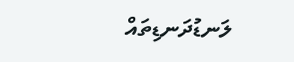ލަނޑުދަނޑިތައް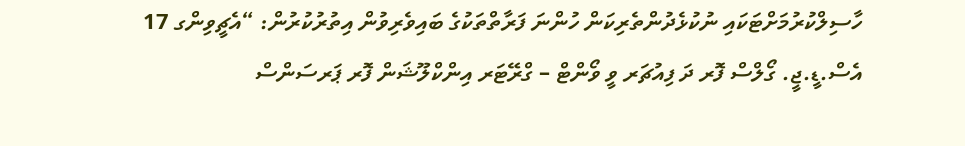ހާސިލްކުރުމަށްޓަކައި ނުކުޅެދުންތެރިކަން ހުންނަ ފަރާތްތަކުގެ ބައިވެރިވުން އިތުރުކުރުން: “އެޗީވިންގ 17 އެސް.ޑީ.ޖީ. ގޯލްސް ފޮރ ދަ ފިއުޗަރ ވީ ވޯންޓް – ގްރޭޓަރ އިންކްލޫޝަން ފޮރ ޕަރސަންސް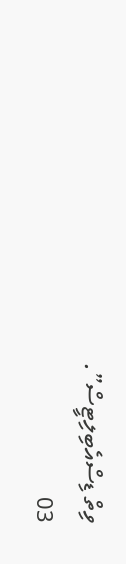ވިތް ޑިސްއެބިލިޓީސް”.
03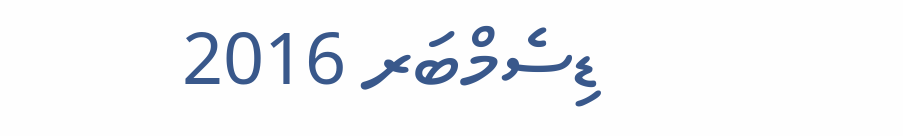ޑިސެމްބަރ 2016